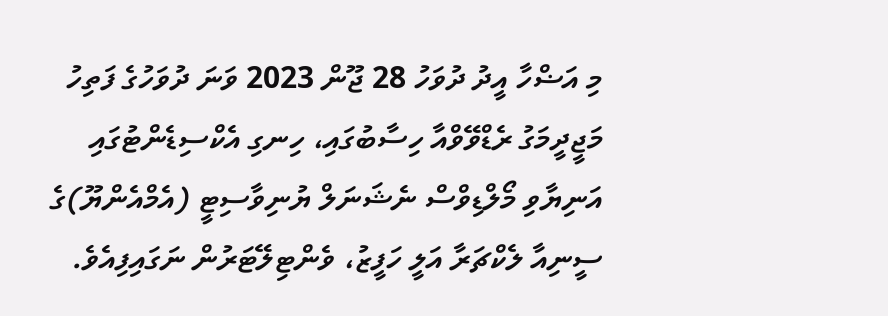މި އަޟްހާ އީދު ދުވަހު 28 ޖޫން 2023 ވަނަ ދުވަހުގެ ފަތިހު މަޖީދީމަގު ރެޑްވޭވްއާ ހިސާބުގައި، ހިނގި އެކްސިޑެންޓުގައި އަނިޔާވި މޯލްޑިވްސް ނެޝަނަލް ޔުނިވާސިޓީ (އެމްއެންޔޫ)ގެ ސީނިއާ ލެކްޗަރާ އަލީ ހަފީޒު، ވެންޓިލޭޓަރުން ނަގައިފިއެވެ.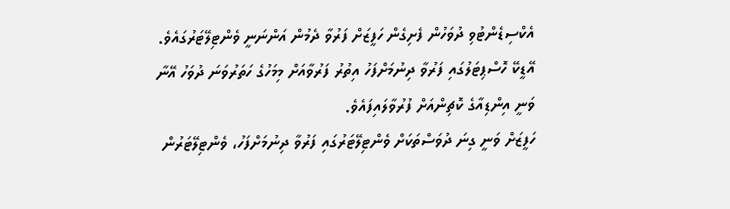އެކްސިޑެންޓުވި ދުވަހުން ފެށިގެން ހަފީޒަށް ފަރުވާ ދެމުން އަންނަނީ ވެންޓިލޭޓަރުގައެވެ. އޭޑީކޭ ހޮސްޕިޓަލުގައި ފަރުވާ ދިނުމަށްފަހު އިތުރު ފަރުވާއަށް މިމަހުގެ ހަތަރުވަނަ ދުވަހު އޭނާ ވަނީ އިންޑިއާގެ ކޮޗިންއަށް ފުރުވާލައިފައެވެ.
ހަފީޒަށް ވަނީ ގިނަ ދުވަސްތަކަށް ވެންޓިލޭޓަރުގައި ފަރުވާ ދިނުމަށްފަހު، ވެންޓިލޭޓަރުން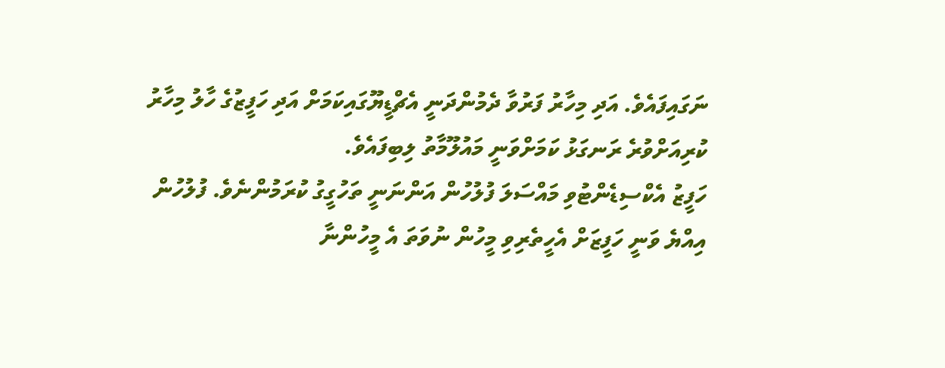ނަގައިފައެވެ. އަދި މިހާރު ފަރުވާ ދެމުންދަނީ އެޗްޑީޔޫގައިކަމަށް އަދި ހަފީޒުގެ ހާލު މިހާރު ކުރިއަށްވުރެ ރަނގަޅު ކަމަށްވަނީ މައުލޫމާތު ލިބިފައެވެ.
ހަފީޒު އެކްސިޑެންޓުވި މައްސަލަ ފުލުހުން އަންނަނީ ތަހުގީގު ކުރަމުންނެވެ. ފުލުހުން އިއްޔެ ވަނީ ހަފީޒަށް އެހީތެރިވި މީހުން ނުވަތަ އެ މީހުންނާ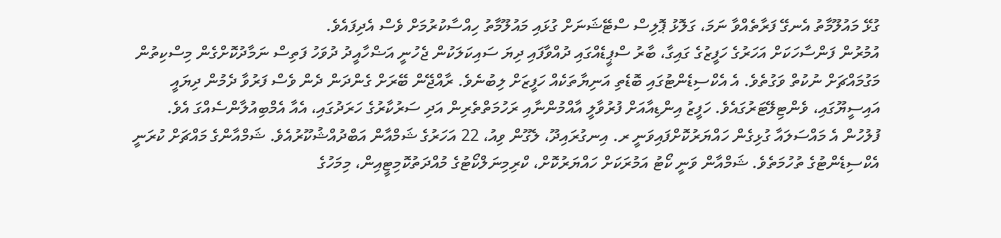ގުޅޭ މައުލޫމާތު އެނގޭ ފަރާތެއްވާ ނަމަ، ގަލޮޅު ޕޮލިސް ސްޓޭޝަނަށް ގުޅައި މައުލޫމާތު ހިއްސާކުރުމަށް ވެސް އެދިފައެވެ.
އުމުރުން ފަންސާހަކަށް އަހަރުގެ ހަފީޒުގެ ގައިގާ، ބާރު ސްޕީޑެއްގައި ދުއްވާފައި ދިޔަ ސައިކަލަކުން ޖެހުނީ އަޟްހާއީދު ދުވަހު ފަތިސް ނަމާދުކޮށްގެން މިސްކިތުން މަގުމައްޗަށް ނުކުތް ވަގުތެވެ. އެ އެކްސިޑެންޓުގައި ބޮޑެތި އަނިޔާތަކެއް ހަފީޒަށް ލިބުނެވެ. ރާއްޖޭން ބޭރަށް ގެންދަން ދެން ވެސް ފަރުވާ ދެމުން ދިޔައީ އައިސީޔޫގައި، ވެންޓިލޭޓަރުގައެވެ. ހަފީޒު އިންޑިއާއަށް ފުރުވާލީ އާއްމުންނާއި ރަހުމަތްތެރިން އަދި ސަރުކާރުގެ ހަރަދުގައި، އެއާ އެމްބިއުލާންސެއްގަ އެވެ.
ފުލުހުން އެ މައްސަލައާ ގުޅިގެން ހައްޔަރުކޮށްފައިވަނީ ރ. އިނގުރައިދޫ، ލެގޫން ވިއު، 22 އަހަރުގެ ޝަމްއާން އަބްދުއްޝުކޫރުއެވެ. ޝަމްއާންގެ މައްޗަށް ކުރަނީ އެކްސިޑެންޓުގެ ތުހުމަތެވެ. ޝަމްއާން ވަނީ ކޯޓު އަމުރަކަށް ހައްޔަރުކޮށް، ކްރިމިނަލްކޯޓުގެ މުއްދަތުކޮމިޓީއިން، މިމަހުގެ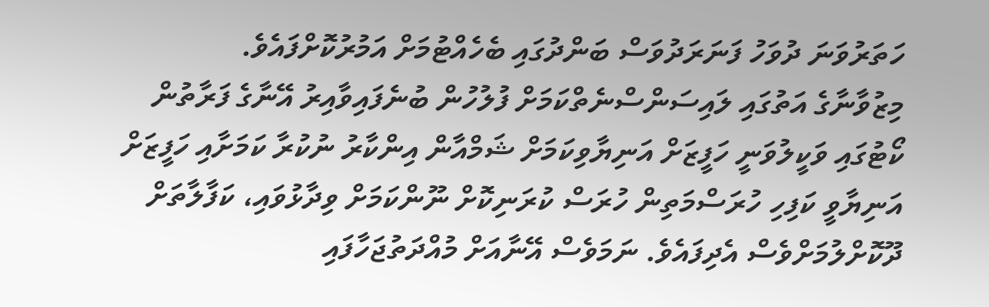ހަތަރުވަނަ ދުވަހު ފަނަރަދުވަސް ބަންދުގައި ބެހެއްޓުމަށް އަމުރުކޮށްފައެވެ.
މިޒުވާނާގެ އަތުގައި ލައިސަންސްނެތްކަމަށް ފުލުހުން ބުނެފައިވާއިރު އޭނާގެ ފަރާތުން ކޯޓުގައި ވަކީލުވަނީ ހަފީޒަށް އަނިޔާވިކަމަށް ޝަމްއާން އިންކާރު ނުކުރާ ކަމަށާއި ހަފީޒަށް އަނިޔާވީ ކަފިހި ހުރަސްމަތިން ހުރަސް ކުރަނިކޮށް ނޫންކަމަށް ވިދާޅުވައި، ކަފާލާތަށް ދޫކޮށްލުމަށްވެސް އެދިފައެވެ. ނަމަވެސް އޭނާއަށް މުއްދަތުޖަހާފައި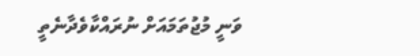ވަނީ މުޖުތަމައަށް ނުރައްކާވެދާނެތީ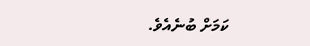ކަމަށް ބުނެއެވެ.